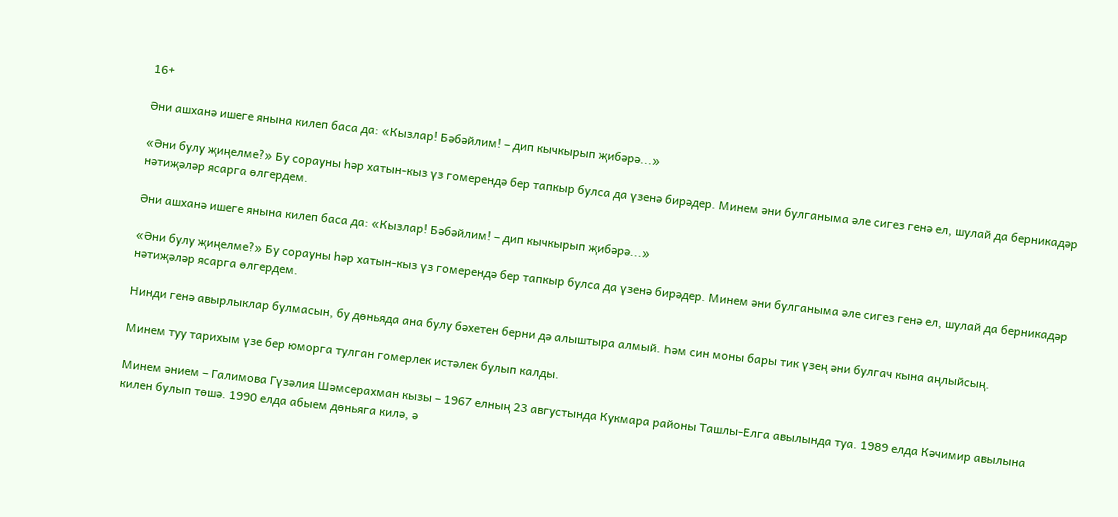16+

Әни ашханә ишеге янына килеп баса да: «Кызлар! Бәбәйлим! – дип кычкырып җибәрә...»

«Әни булу җиңелме?» Бу сорауны һәр хатын-кыз үз гомерендә бер тапкыр булса да үзенә бирәдер. Минем әни булганыма әле сигез генә ел, шулай да берникадәр нәтиҗәләр ясарга өлгердем.

Әни ашханә ишеге янына килеп баса да: «Кызлар! Бәбәйлим! – дип кычкырып җибәрә...»

«Әни булу җиңелме?» Бу сорауны һәр хатын-кыз үз гомерендә бер тапкыр булса да үзенә бирәдер. Минем әни булганыма әле сигез генә ел, шулай да берникадәр нәтиҗәләр ясарга өлгердем.

Нинди генә авырлыклар булмасын, бу дөньяда ана булу бәхетен берни дә алыштыра алмый. Һәм син моны бары тик үзең әни булгач кына аңлыйсың.

Минем туу тарихым үзе бер юморга тулган гомерлек истәлек булып калды.

Минем әнием – Галимова Гүзәлия Шәмсерахман кызы – 1967 елның 23 августында Кукмара районы Ташлы-Елга авылында туа. 1989 елда Кәчимир авылына килен булып төшә. 1990 елда абыем дөньяга килә, ә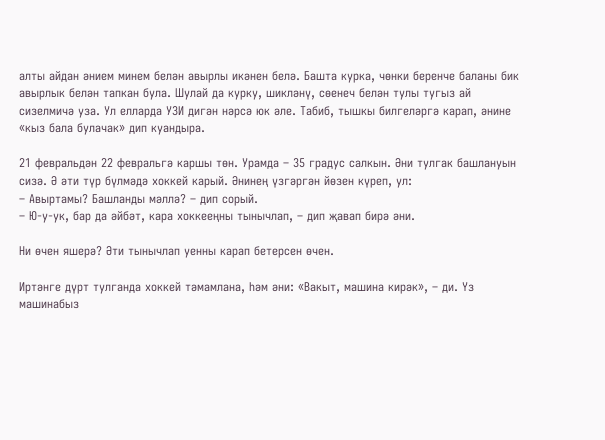алты айдан әнием минем белән авырлы икәнен белә. Башта курка, чөнки беренче баланы бик авырлык белән тапкан була. Шулай да курку, шикләнү, сөенеч белән тулы тугыз ай сизелмичә уза. Ул елларда УЗИ дигән нәрсә юк әле. Табиб, тышкы билгеләргә карап, әнине «кыз бала булачак» дип куандыра.

21 февральдән 22 февральгә каршы төн. Урамда – 35 градус салкын. Әни тулгак башлануын сизә. Ә әти түр бүлмәдә хоккей карый. Әнинең үзгәргән йөзен күреп, ул:
– Авыртамы? Башланды мәллә? – дип сорый.
– Ю-у-ук, бар да әйбәт, кара хоккееңны тынычлап, – дип җавап бирә әни.

Ни өчен яшерә? Әти тынычлап уенны карап бетерсен өчен.

Иртәнге дүрт тулганда хоккей тәмамлана, һәм әни: «Вакыт, машина кирәк», – ди. Үз машинабыз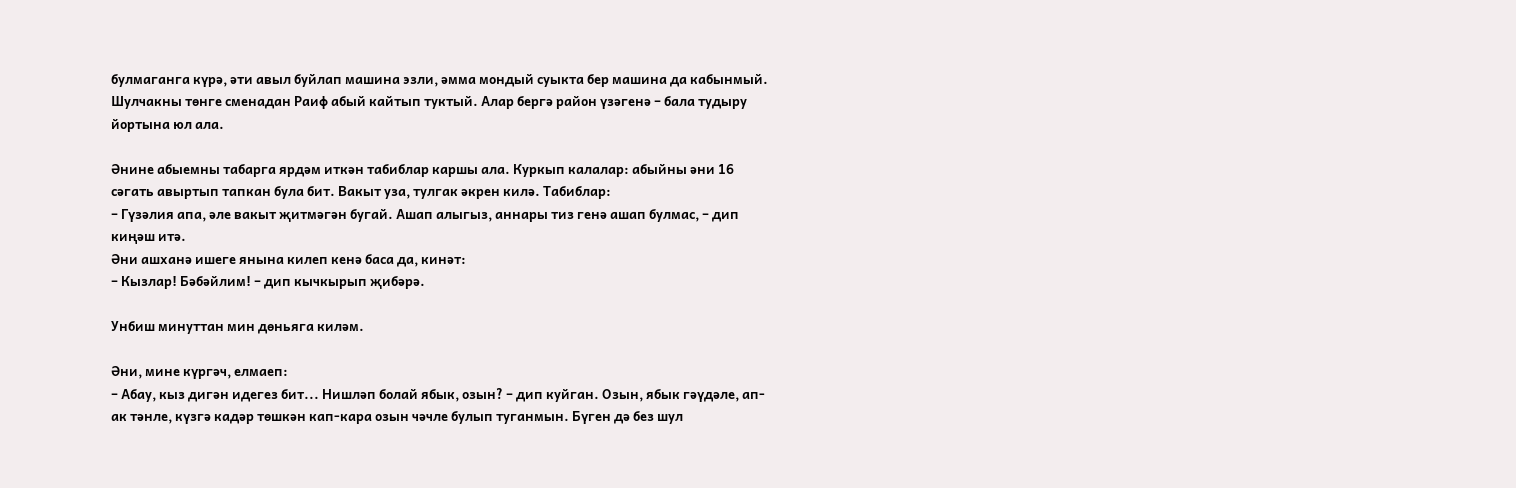булмаганга күрә, әти авыл буйлап машина эзли, әмма мондый суыкта бер машина да кабынмый. Шулчакны төнге сменадан Раиф абый кайтып туктый. Алар бергә район үзәгенә – бала тудыру йортына юл ала.

Әнине абыемны табарга ярдәм иткән табиблар каршы ала. Куркып калалар: абыйны әни 16 сәгать авыртып тапкан була бит. Вакыт уза, тулгак әкрен килә. Табиблар:
– Гүзәлия апа, әле вакыт җитмәгән бугай. Ашап алыгыз, аннары тиз генә ашап булмас, – дип киңәш итә.
Әни ашханә ишеге янына килеп кенә баса да, кинәт:
– Кызлар! Бәбәйлим! – дип кычкырып җибәрә.

Унбиш минуттан мин дөньяга киләм.

Әни, мине күргәч, елмаеп:
– Абау, кыз дигән идегез бит... Нишләп болай ябык, озын? – дип куйган. Озын, ябык гәүдәле, ап-ак тәнле, күзгә кадәр төшкән кап-кара озын чәчле булып туганмын. Бүген дә без шул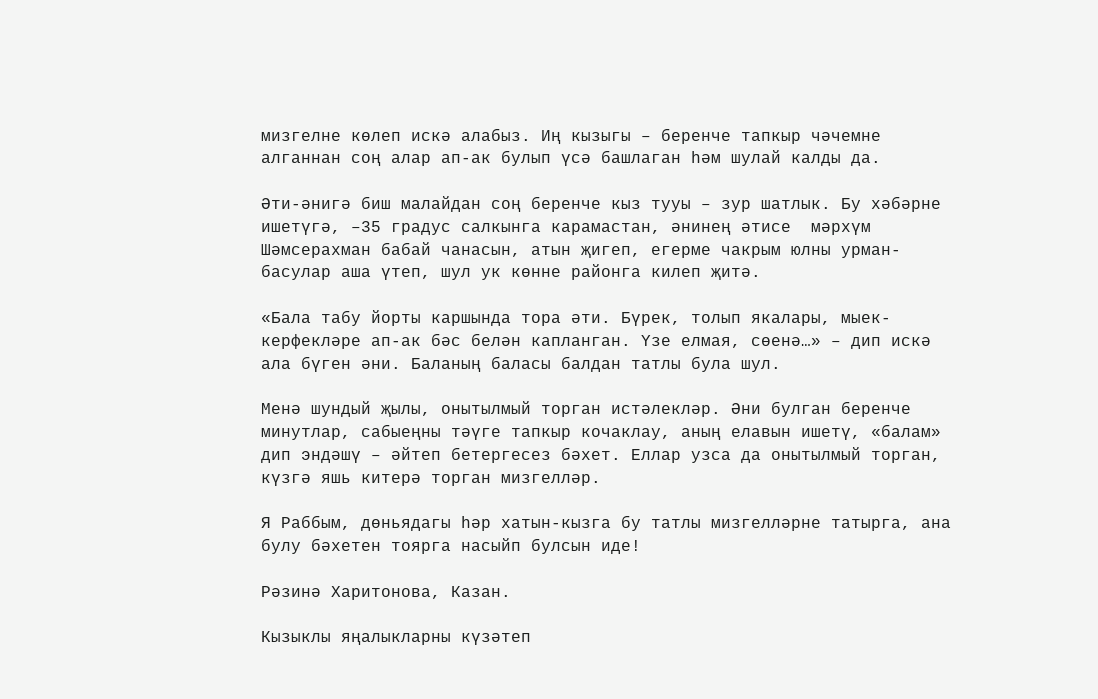мизгелне көлеп искә алабыз. Иң кызыгы – беренче тапкыр чәчемне алганнан соң алар ап-ак булып үсә башлаган һәм шулай калды да.

Әти-әнигә биш малайдан соң беренче кыз тууы – зур шатлык. Бу хәбәрне ишетүгә, –35 градус салкынга карамастан, әнинең әтисе  мәрхүм Шәмсерахман бабай чанасын, атын җигеп, егерме чакрым юлны урман-басулар аша үтеп, шул ук көнне районга килеп җитә.

«Бала табу йорты каршында тора әти. Бүрек, толып якалары, мыек-керфекләре ап-ак бәс белән капланган. Үзе елмая, сөенә…» – дип искә ала бүген әни. Баланың баласы балдан татлы була шул.

Менә шундый җылы, онытылмый торган истәлекләр. Әни булган беренче минутлар, сабыеңны тәүге тапкыр кочаклау, аның елавын ишетү, «балам» дип эндәшү – әйтеп бетергесез бәхет. Еллар узса да онытылмый торган, күзгә яшь китерә торган мизгелләр.

Я Раббым, дөньядагы һәр хатын-кызга бу татлы мизгелләрне татырга, ана булу бәхетен тоярга насыйп булсын иде!

Рәзинә Харитонова, Казан.

Кызыклы яңалыкларны күзәтеп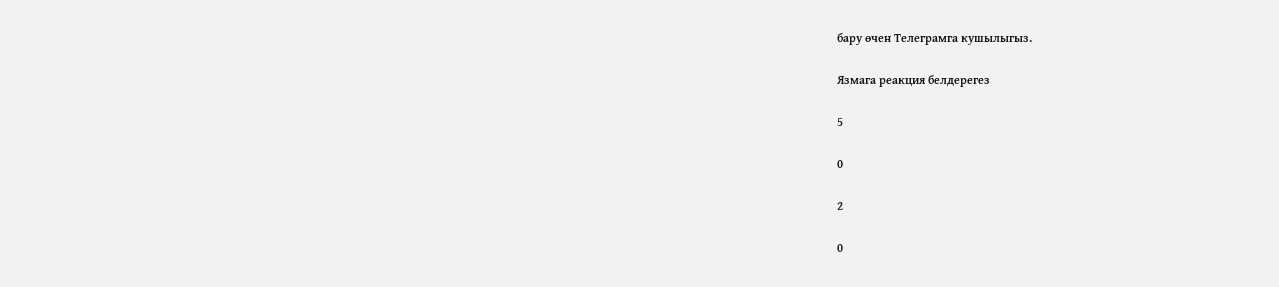бару өчен Телеграмга кушылыгыз.

Язмага реакция белдерегез

5

0

2

0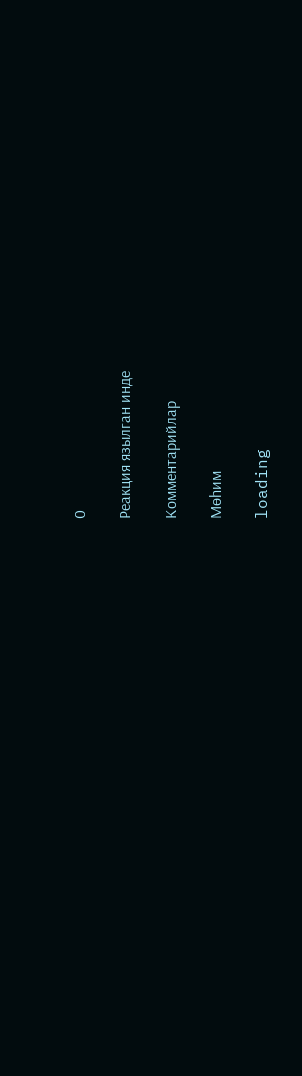0

Реакция язылган инде

Комментарийлар

Мөһим

loading